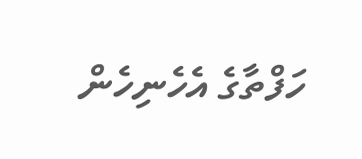ހަފްތާގެ އެހެނިހެން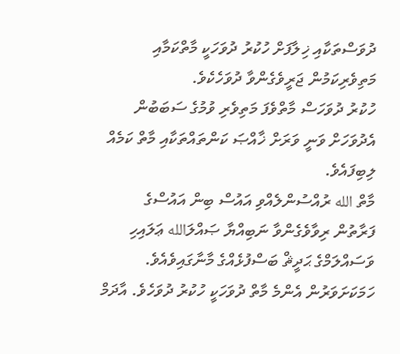ދުވަސްތަކާއި ޚިލާފަށް ހުކުރު ދުވަހަކީ މާތްކަމާއި މަތިވެރިކަމުން ޖަރީވެގެންވާ ދުވަހެކެވެ.
ހުކުރު ދުވަހަސް މާތްވެފަ މަތިވެރި ވުމުގެ ސަބަބުން އެދުވަހަށް ވަނީ ވަރަށް ޚާއްޞަ ކަންތައްތަކާއި މާތް ކަމެއް ލިބިފައެވެ.
މާތް الله ރުއްސުންލެއްވި އައުސް ބިން އައުސްގެ ފަރާތުން ރިވާވެގެންވާ ނަބިއްޔާ ޞައްލަالله ޢަލައިހި ވަސައްލަމްގެ ޙަދީޘް ބަސްފުޅެއްގެ މާނާގައިވެއެވެ. ހަމަކަށަވަރުން އެންމެ މާތް ދުވަހަކީ ހުކުރު ދުވަހެވެ. އާދަމް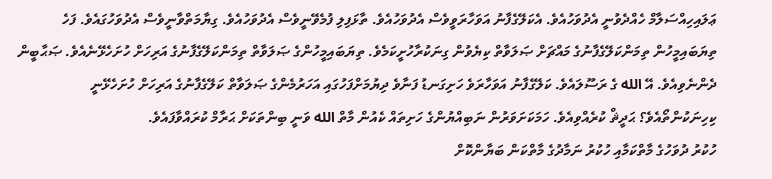ޢަލައިހިއްސަލާމް ހެއްދެވުނީ އެދުވަހުއެވެ. އެކަލޭގެފާނު އަވަހާރަވީވެސް އެދުވަހުއެވެ. ތާޅަފިލި ފުމެވޭނީވެސް އެދުވަހުއެވެ. ގިޔާމަތްވާނީވެސް އެދުވަހުގައެވެ. ފަހެ ތިޔަބައިމީހުން ތިމަންކަލޭގެފާނުގެ މައްޗަށް ޞަލަވާތް ކިޔެވުން ގިނަކުރާހުށީކަމެވެ. ތިޔަބައިމީހުންގެ ޞަލަވާތް ތިމަންކަލޭގެފާނުގެ އަރިހަށް ހުށަހެޅޭނެއެވެ. ޞަޙާބީން ދެންނެވިއެވެ. އޭ الله ގެ ރަސޫލައެވެ. ކަލޭގެފާނު އަވަހާރަވެ ހަށިގަނޑު ފަނާވެ ދިޔުމަށްފަހުގައި އަހަރުމެންގެ ޞަލަވާތް ކަލޭގެފާނުގެ އަރިހަށް ހުށަހެޅޭނީ ކިހިނަކުންތޯއެވެ؟ ޙަދީޘް ކުރެއްވިއެވެ. ހަމަކަށަވަރުން ނަބިއްޔުންގެ ހަށިތައް ކެއުން މާތް الله ވަނީ ބިންތަކަށް ޙަރާމް ކުރައްވާފައެވެ.
ހުކުރު ދުވަހުގެ މާތްކަމާއި ހުކުރު ނަމާދުގެ މާތްކަން ބަޔާންކޮށް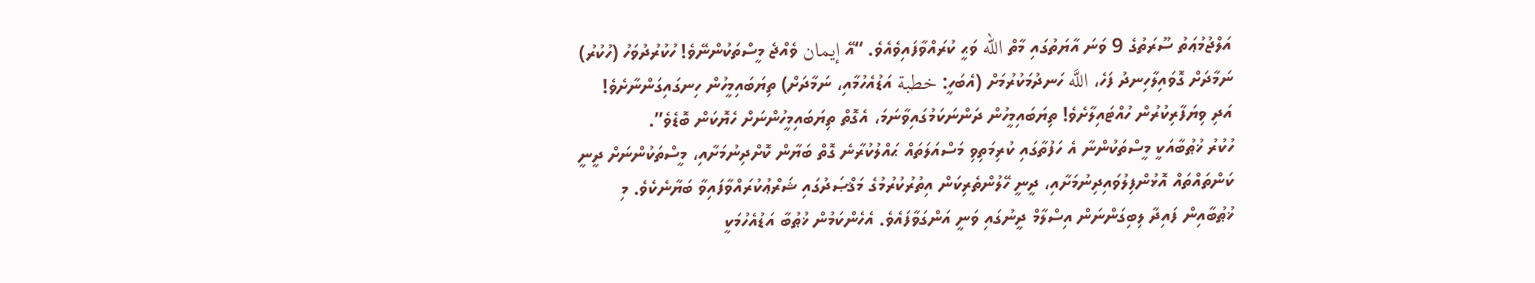އަލްޖުމުޢަތު ސޫރަތުގެ 9 ވަނަ އާޔަތުގައި މާތް الله ވަޙީ ކުރައްވާފައިވެއެވެ. “އޭ إيمان ވެއްޖެ މީސްތަކުންނޭވެ! ހުކުރުދުވަހު (ހުކުރު) ނަމާދަށް ގޮވައިލާހިނދު ފަހެ، اللَّه ހަނދުމަކުރުމަށް (އެބަހީ: خطبة އަޑުއެހުމާއި، ނަމާދަށް) ތިޔަބައިމީހުން ހިނގައިގަންނާށެވެ! އަދި ވިޔަފާރިކުރުން ހުއްޓައިލާށެވެ! ތިޔަބައިމީހުން ދަންނަކަމުގައިވާނަމަ، އެގޮތް ތިޔަބައިމީހުންނަށް ހެޔޮކަން ބޮޑެވެ”.
ހުކުރު ޚުޠުބާއަކީ މީސްތަކުންނާ އެ ހަފުތާގައި ކުރިމަތިވި މަސްއަލަތައް ޙައްލުކުރާނެ ގޮތް ބަޔާން ކޮށްދިނުމަށާއި، މީސްތަކުންނަށް ދީނީ ކަންތައްތައް އޮޅުންފިލުވައިދިނުމަށާއި، ދީނީ ހޭލުންތެރިކަން އިތުރުކުރުމުގެ މަޤްޞަދުގައި ޝަރްޢުކުރައްވާފައިވާ ބަޔާނެކެވެ. މި ޚުޠުބާއިން ފައިދާ ލިބިގަންނަން އިސްލާމް ދީނުގައި ވަނީ އަންގަވާފައެވެ. އެހެންކަމުން ޚުޠުބާ އަޑުއެހުމަކީ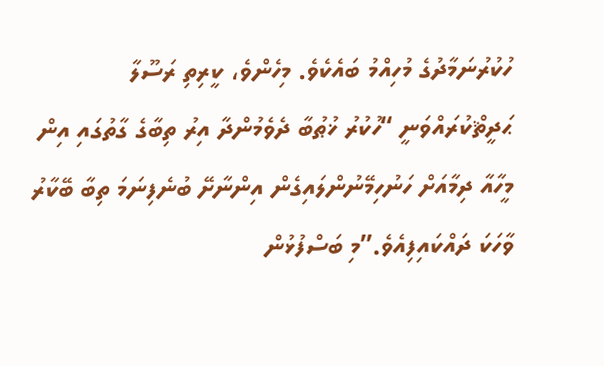ހުކުރުނަމާދުގެ މުހިއްމު ބައެކެވެ. މިހެންވެ، ކީރިތި ރަސޫލާ ޙަދީޘްކުރައްވަނީ “ހުކުރު ޚުޠުބާ ދެވެމުންދާ އިރު ތިބާގެ ގާތުގައި އިން މީހާއާ ދިމާއަށް ހަނުހިމޭނުންލައިގެން އިންނާށޭ ބުނެފިނަމަ ތިބާ ބޭކާރު ވާހަކަ ދައްކައިފިއެވެ.”މި ބަސްފުޅުން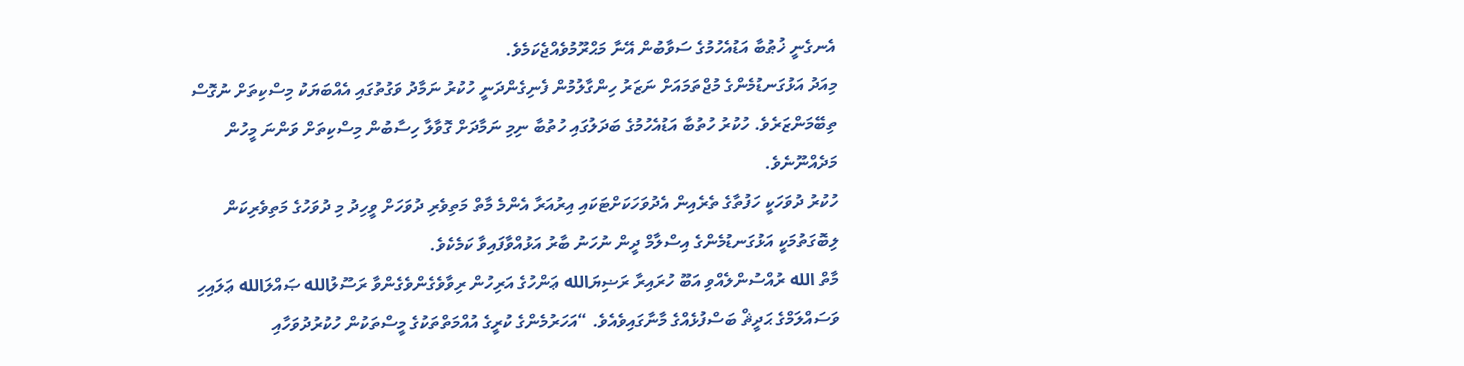އެނގެނީ ޚުޠުބާ އަޑުއެހުމުގެ ސަވާބުން އޭނާ މަޙްރޫމުވެއްޖެކަމެވެ.
މިއަދު އަޅުގަނޑުމެންގެ މުޖްތަމައަށް ނަޒަރު ހިންގާލުމުން ފެނިގެންދަނީ ހުކުރު ނަމާދު ވަގުތުގައި އެއްބަޔަކު މިސްކިތަށް ނުގޮސް ތިބޭމަންޒަރެވެ. ހުކުރު ހުތުބާ އަޑުއެހުމުގެ ބަދަލުގައި ހުތުބާ ނިމި ނަމާދަށް ގޮވާލާ ހިސާބުން މިސްކިތަށް ވަންނަ މީހުން މަދެއްނޫނެވެ.
ހުކުރު ދުވަހަކީ ހަފުތާގެ ތެރެއިން އެދުވަހަކަށްޓަކައި އިރުއަރާ އެންމެ މާތް މަތިވެރި ދުވަހަށް ވީހިދު މި ދުވަހުގެ މަތިވެރިކަން ލިބޮގަތުމަކީ އަޅުގަނޑުމެންގެ އިސްލާމް ދީން ނުހަނު ބާރު އަޅުއްވާފައިވާ ކަމެކެވެ.
މާތް الله ރުއްސުންލެއްވި އަބޫ ހުރައިރާ ރަޟިޔަالله ޢަންހުގެ އަރިހުން ރިވާވެގެންވެގެންވާ ރަސޫލުالله ޞައްލަالله ޢަލައިހި ވަސައްލަމްގެ ޙަދީޘް ބަސްފުޅެއްގެ މާނާގައިވެއެވެ. “އަހަރުމެންގެ ކުރީގެ އުއްމަތްތަކުގެ މީސްތަކުން ހުކުރުދުވަހާއި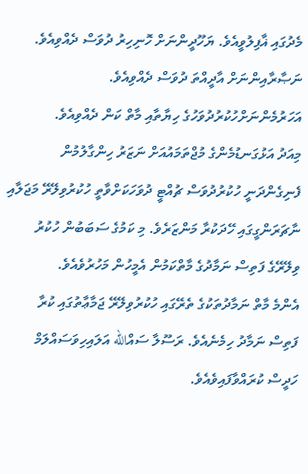މެދުގައި ޣާފިލުވީއެވެ. ޔަހޫދީންނަށް ހޮނިހިރު ދުވަސް ދެއްވިއެވެ. ނަޞާރާއިންނަށް އާދީއްތަ ދުވަސް ދެއްވިއެވެ. އަހަރުމެންނަށްހުކުރުދުވަހުގެ ހިޔާތާއި މާތް ކަން ދެއްވިއެވެ.
މިއަދު އަޅުގަނޑުމެންގެ މުޖްތަމައުއަށް ނަޒަރު ހިންގާލުމުން ފެނިގެންދަނީ ހުކުރުދުވަސް ޗުއްޓީ ދުވަހަކަށްވާތީ ހުކުރުވިލޭރޭ މަޖަލާއި ނާޗަރަންގީގައި ހޭދަކުރާ މަންޒަރެވެ. މި ކަމުގެ ސަބަބުން ހުކުރު ވިލޭރޭގެ ފަތިސް ނަމާދުގެ މާތްކަމުން އެމީހުން މަހުރުވެއެވެ.
އެންމެ މާތް ނަމާދުތަކުގެ ތެރޭގައި ހުކުރުވިލޭރޭ ޖަމާޢާތުގައި ކުރާ ފަތިސް ނަމާދު ހިމެނެއެވެ. ރަސޫލާ ސައްالله އަލައިހިވަސައްލަމް ހަދީސް ކުރައްވާފައިވެއެވެ.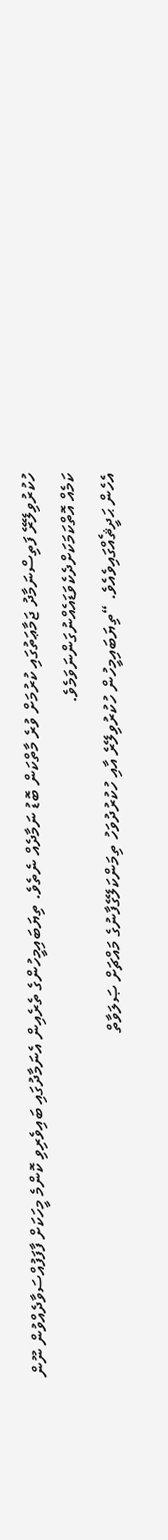ހުކުރުވިލޭރޭ ފަތިސްނަމާދު ޖަމާޢަތުގައި ކުރުމަށް ވުރެ މާތްކަން ބޮޑު ނަމާދެއް ނެތެވެ. ތިޔަބައިމީހުންގެ ތެރެއިން އެނަމާދުގައި ބައިވެރިވި ކޮންމެ މީހަކަށް ފާފަފުއްސަވާދެއްވުން ނޫން ކަމެއް އޮތްކަމަކަށްދެކެވަޑައެއްނުގަންނަވަމެވެ.
އެހެން ޙަދީޘެއްގައިވެއެވެ. “ތިޔަބައިމީހުން ހުކުރުވިލޭރެ އާއި ހުކުރުދުވަހު ތިމަންކަލޭގެފާނުގެ މައްޗަށް ޞަލަވާތް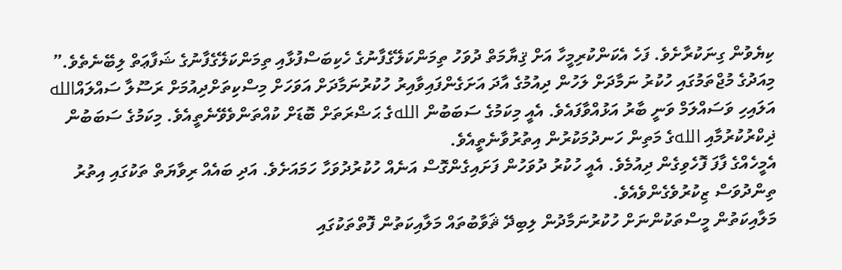ކިޔެވުން ގިނަކުރާށެވެ. ފަހެ އެކަންކުރިމީހާ އަށް ޤިޔާމަތް ދުވަހު ތިމަންކަލޭގެފާނުގެ ހެކިބަސްފުޅާއި ތިމަންކަލޭގެފާނުގެ ޝަފާޢަތް ލިބޭނެތެވެ.”
މިއަދުގެ މުޖްތަމުގައި ހުކުރު ނަމާދަށް ލަހުން ދިއުމުގެ އާދަ އަށަގެންފައިވާއިރު ހުކުރުނަމާދަށް އަވަހަށް މިސްކިތަށްދިއުމަށް ރަސޫލާ ސައްލައްالله އަލައިހި ވަސައްލަމް ވަނީ ބާރު އަޅުއްވާފައެވެ. އެއީ މިކަމުގެ ސަބަބުން اللهގެ ޙަޟްރަތަށް ބޮޑަށް ކުއްތަންވެވޭނެތީއެވެ. މިކަމުގެ ސަބަބުން ޛިކްރުކުރުމާއި اللهގެ މަތިން ހަނދުމަކުރުން އިތުރުވާނެތީއެވެ.
އެމީހެއްގެ ފާފަ ފޮހެވިގެން ދިއުމެވެ. އެއީ ހުކުރު ދުވަހުން ފަށައިގެންގޮސް އަނެއް ހުކުރުދުވަހާ ހަމައަށެވެ. އަދި ބައެއް ރިވާޔަތް ތަކުގައި އިތުރު ތިންދުވަސް ޒިކުރުވެގެންވެއެވެ.
މަލާއިކަތުން މީސްތަކުންނަށް ހުކުރުނަމާދުން ލިބިދޭ ޘަވާބުތައް މަލާއިކަތުން ފޮތްތަކުގައި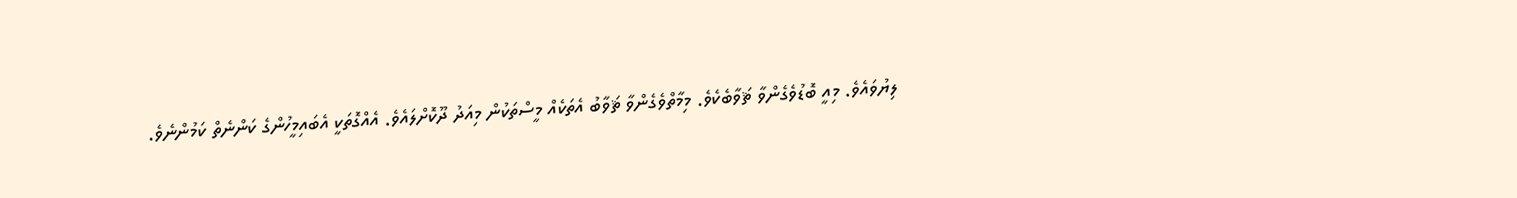ލިޔުވައެވެ. މިއީ ބޮޑުވެގެންވާ ޘަވާބެކެވެ. މިމާތްވެގެންވާ ޘަވާބު އެތަކެއް މީސްތަކުން މިއަދު ދޫކޮށްލައެވެ. އެއްގޮތަކީ އެބައިމީހުންގެ ކަންނެތް ކަމުންނެވެ.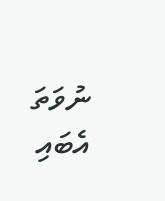ނުވަތަ އެބައި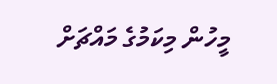މީހުން މިކަމުގެ މައްޗަށް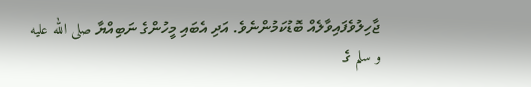ޖާހިލުވެފައިވާލެއް ބޮޑުކަމުންނެވެ. އަދި އެބައި މީހުންގެ ނަބިއްޔާ صلى الله عليه و سلم ގެ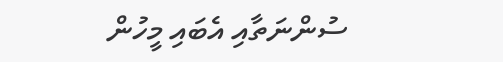ސުންނަތާއި އެބައި މީހުން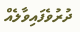ދުރުވެފައިވާލެއް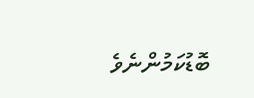ބޮޑުކަމުންނެވެ